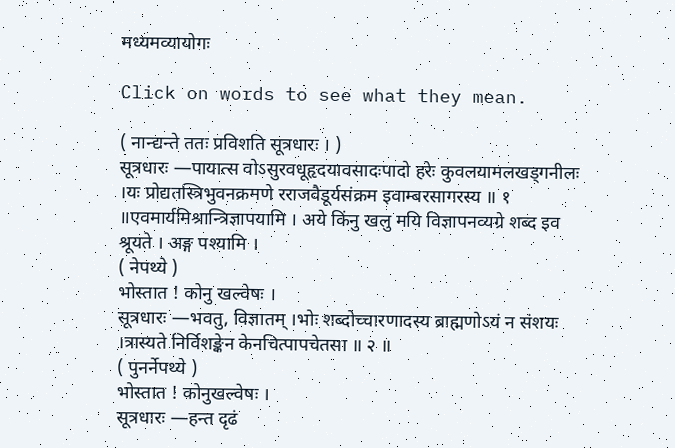मध्यमव्यायोगः

Click on words to see what they mean.

( नान्द्यन्ते ततः प्रविशति सूत्रधारः । )
सूत्रधारः —पायात्स वोऽसुरवधूहृदयावसादःपादो हरेः कुवलयामलखड्गनीलः ।यः प्रोद्यतस्त्रिभुवनक्रमणे रराजवैडूर्यसंक्रम इवाम्बरसागरस्य ॥ १ ॥एवमार्यमिश्रान्त्रिज्ञापयामि । अये किंनु खलु मयि विज्ञापनव्यग्रे शब्द इव श्रूयते । अङ्ग पश्यामि ।
( नेपथ्ये )
भोस्तात ! कोनु खल्वेषः ।
सूत्रधारः —भवतु, विज्ञातम् ।भोः शब्दोच्चारणादस्य ब्राह्मणोऽयं न संशयः ।त्रास्यते निर्विशङ्केन केनचित्पापचेतसा ॥ २ ॥
( पुनर्नेपथ्ये )
भोस्तात ! कोनुखल्वेषः ।
सूत्रधारः —हन्त दृढं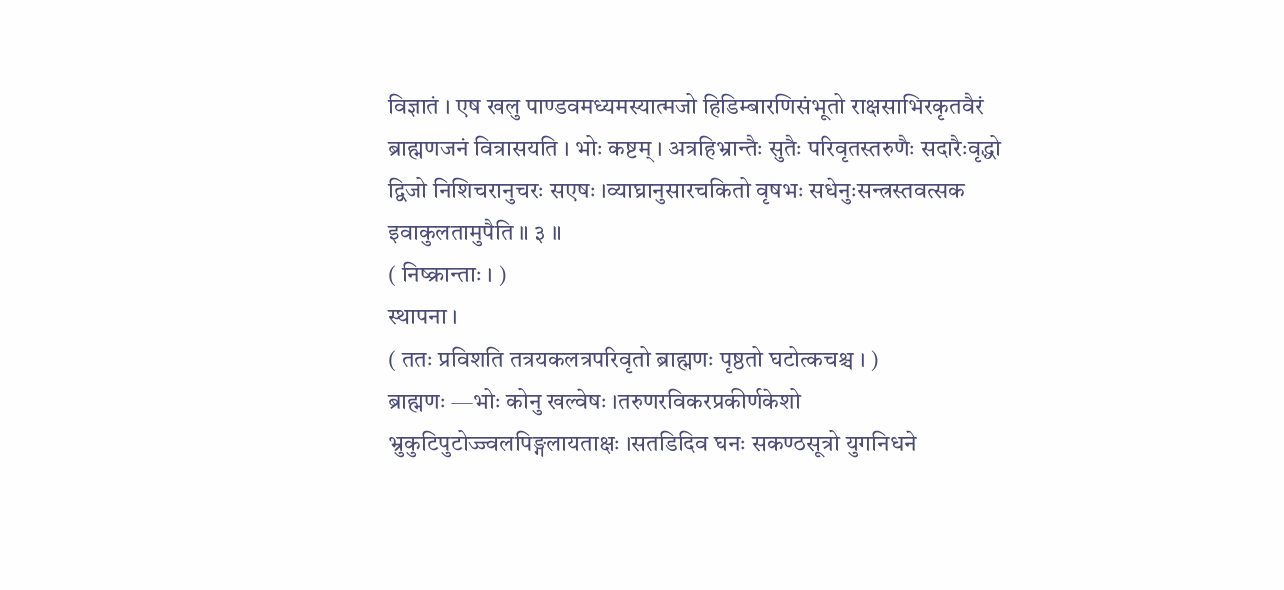विज्ञातं । एष खलु पाण्डवमध्यमस्यात्मजो हिडिम्बारणिसंभूतो राक्षसाभिरकृतवैरं ब्राह्मणजनं वित्रासयति । भोः कष्टम् । अत्रहिभ्रान्तैः सुतैः परिवृतस्तरुणैः सदारैःवृद्धो द्विजो निशिचरानुचरः सएषः ।व्याघ्रानुसारचकितो वृषभः सधेनुःसन्त्रस्तवत्सक इवाकुलतामुपैति ॥ ३ ॥
( निष्क्रान्ताः । )
स्थापना ।
( ततः प्रविशति तत्रयकलत्रपरिवृतो ब्राह्मणः पृष्ठतो घटोत्कचश्च । )
ब्राह्मणः —भोः कोनु खल्वेषः ।तरुणरविकरप्रकीर्णकेशो भ्रुकुटिपुटोज्ज्वलपिङ्गलायताक्षः ।सतडिदिव घनः सकण्ठसूत्रो युगनिधने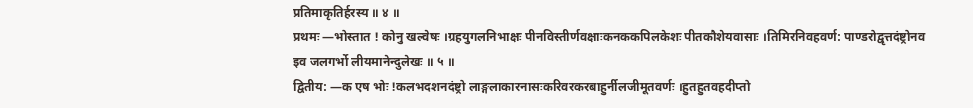प्रतिमाकृतिर्हरस्य ॥ ४ ॥
प्रथमः —भोस्तात ! कोनु खल्वेषः ।ग्रहयुगलनिभाक्षः पीनविस्तीर्णवक्षाःकनककपिलकेशः पीतकौशेयवासाः ।तिमिरनिवहवर्ण: पाण्डरोद्वृत्तदंष्ट्रोनव इव जलगर्भो लीयमानेन्दुलेखः ॥ ५ ॥
द्वितीय: —क एष भोः !कलभदशनदंष्ट्रो लाङ्गलाकारनासःकरिवरकरबाहुर्नीलजीमूतवर्णः ।हुतहुतवहदीप्तो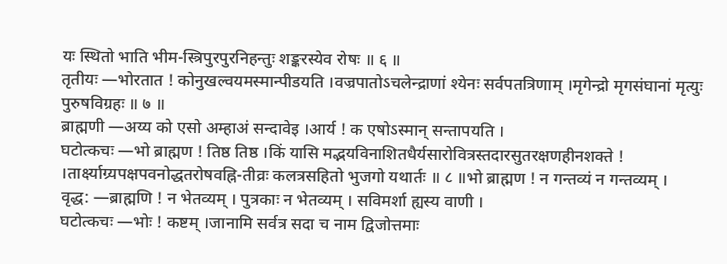यः स्थितो भाति भीम-स्त्रिपुरपुरनिहन्तुः शङ्करस्येव रोषः ॥ ६ ॥
तृतीयः —भोरतात ! कोनुखल्वयमस्मान्पीडयति ।वज्रपातोऽचलेन्द्राणां श्येनः सर्वपतत्रिणाम् ।मृगेन्द्रो मृगसंघानां मृत्युः पुरुषविग्रहः ॥ ७ ॥
ब्राह्मणी —अय्य को एसो अम्हाअं सन्दावेइ ।आर्य ! क एषोऽस्मान् सन्तापयति ।
घटोत्कचः —भो ब्राह्मण ! तिष्ठ तिष्ठ ।किं यासि मद्भयविनाशितधैर्यसारोवित्रस्तदारसुतरक्षणहीनशक्ते ! ।तार्क्ष्याग्र्यपक्षपवनोद्धतरोषवह्नि-तीव्रः कलत्रसहितो भुजगो यथार्तः ॥ ८ ॥भो ब्राह्मण ! न गन्तव्यं न गन्तव्यम् ।
वृद्ध: —ब्राह्मणि ! न भेतव्यम् । पुत्रकाः न भेतव्यम् । सविमर्शा ह्यस्य वाणी ।
घटोत्कचः —भोः ! कष्टम् ।जानामि सर्वत्र सदा च नाम द्विजोत्तमाः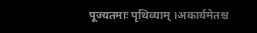पूज्यतमाः पृथिव्याम् ।अकार्यमेतश्च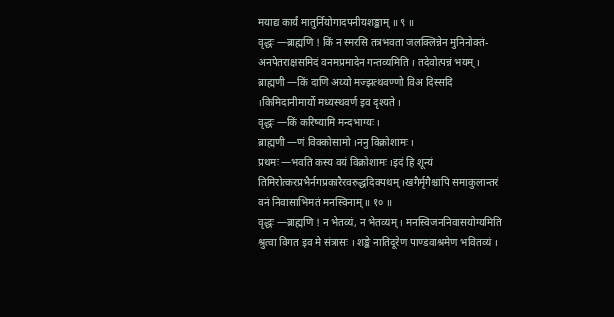मयाद्य कार्यं मातुर्नियोगादपनीयशङ्काम् ॥ ९ ॥
वृद्धः —ब्राह्मणि ! किं न स्मरसि तत्रभवता जलक्लिन्नेन मुनिनोक्तं-अनपेतराक्षसमिदं वनमप्रमादेन गन्तव्यमिति । तदेवोत्पन्नं भयम् ।
ब्राह्मणी —किं दाणि अय्यो मज्झत्थवण्णो विअ दिस्सदि ।किमिदानीमार्यो मध्यस्थवर्ण इव दृश्यते ।
वृद्धः —किं करिष्यामि मन्दभाग्यः ।
ब्राह्मणी —णं विक्कोसामो ।ननु विक्रोशामः ।
प्रथमः —भवति कस्य वयं विक्रोशामः ।इदं हि शून्यं तिमिरोत्करप्रभैर्नगप्रकारैरवरुद्धदिक्पथम् ।खगैर्मृगैश्चापि समाकुलान्तरं वनं निवासाभिमतं मनस्विनाम् ॥ १० ॥
वृद्धः —ब्राह्मणि ! न भेतव्यं, न भेतव्यम् । मनस्विजननिवासयोग्यमिति श्रुत्वा विगत इव मे संत्रासः । शङ्के नातिदूरेण पाण्डवाश्रमेण भवितव्यं ।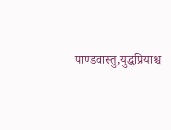पाण्डवास्तु,युद्धप्रियाश्च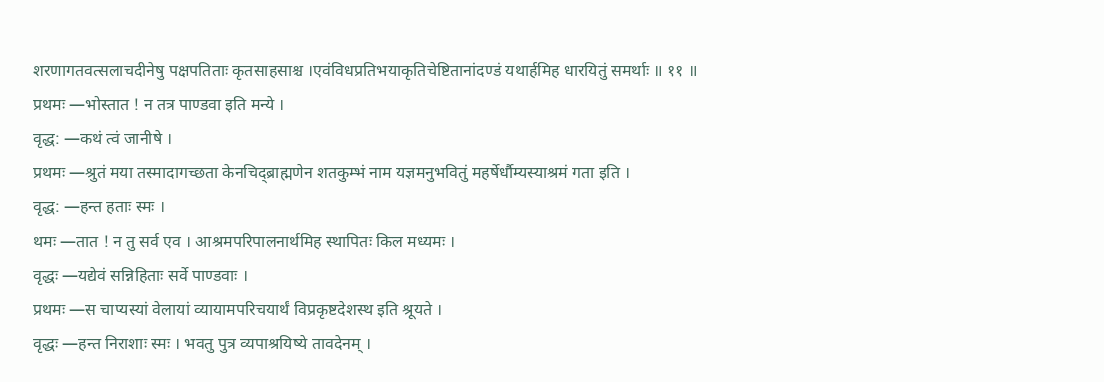शरणागतवत्सलाचदीनेषु पक्षपतिताः कृतसाहसाश्च ।एवंविधप्रतिभयाकृतिचेष्टितानांदण्डं यथार्हमिह धारयितुं समर्थाः ॥ ११ ॥
प्रथमः —भोस्तात ! न तत्र पाण्डवा इति मन्ये ।
वृद्ध: —कथं त्वं जानीषे ।
प्रथमः —श्रुतं मया तस्मादागच्छता केनचिद्ब्राह्मणेन शतकुम्भं नाम यज्ञमनुभवितुं महर्षेर्धौम्यस्याश्रमं गता इति ।
वृद्ध: —हन्त हताः स्मः ।
थमः —तात ! न तु सर्व एव । आश्रमपरिपालनार्थमिह स्थापितः किल मध्यमः ।
वृद्धः —यद्येवं सन्निहिताः सर्वे पाण्डवाः ।
प्रथमः —स चाप्यस्यां वेलायां व्यायामपरिचयार्थं विप्रकृष्टदेशस्थ इति श्रूयते ।
वृद्धः —हन्त निराशाः स्मः । भवतु पुत्र व्यपाश्रयिष्ये तावदेनम् ।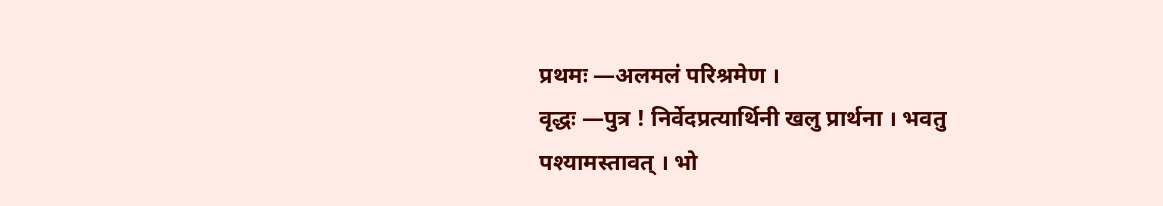प्रथमः —अलमलं परिश्रमेण ।
वृद्धः —पुत्र ! निर्वेदप्रत्यार्थिनी खलु प्रार्थना । भवतु पश्यामस्तावत् । भो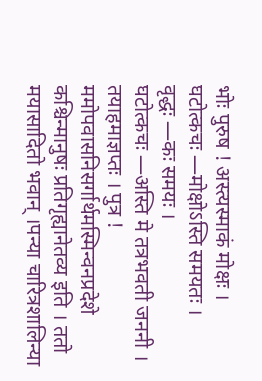भोः पुरुष ! अस्त्यस्माकं मोक्षः ।
घटोत्कचः —मोक्षोऽस्ति समयतः ।
वृद्धः —कः समयः ।
घटोत्कचः —अस्ति मे तत्रभवती जननी । तयाहमाज्ञप्तः । पुत्र ! ममोपवासनिसर्गार्थमस्मिन्वनप्रदेशे कश्चिन्मानुषः प्रतिगृह्यानेतव्य इति । ततो मयासादितो भवान् ।पन्या चारित्रशालिन्या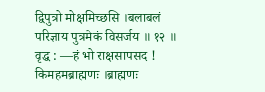द्विपुत्रो मोक्षमिच्छसि ।बलाबलं परिज्ञाय पुत्रमेकं विसर्जय ॥ १२ ॥
वृद्ध : —हं भो राक्षसापसद ! किमहमब्राह्मणः ।ब्राह्मणः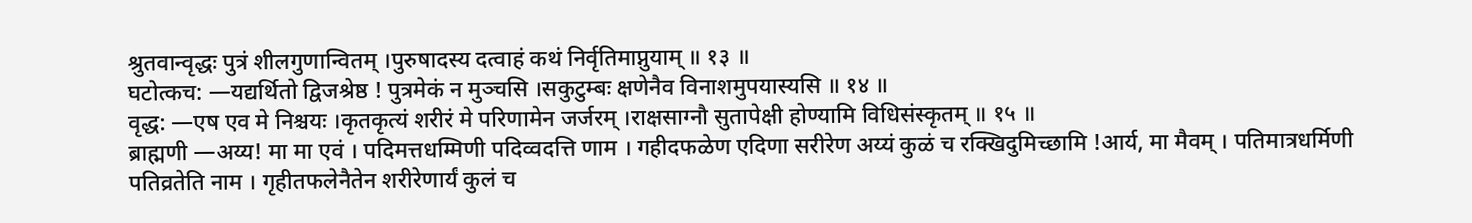श्रुतवान्वृद्धः पुत्रं शीलगुणान्वितम् ।पुरुषादस्य दत्वाहं कथं निर्वृतिमाप्नुयाम् ॥ १३ ॥
घटोत्कच: —यद्यर्थितो द्विजश्रेष्ठ ! पुत्रमेकं न मुञ्चसि ।सकुटुम्बः क्षणेनैव विनाशमुपयास्यसि ॥ १४ ॥
वृद्ध: —एष एव मे निश्चयः ।कृतकृत्यं शरीरं मे परिणामेन जर्जरम् ।राक्षसाग्नौ सुतापेक्षी होण्यामि विधिसंस्कृतम् ॥ १५ ॥
ब्राह्मणी —अय्य! मा मा एवं । पदिमत्तधम्मिणी पदिव्वदत्ति णाम । गहीदफळेण एदिणा सरीरेण अय्यं कुळं च रक्खिदुमिच्छामि !आर्य, मा मैवम् । पतिमात्रधर्मिणी पतिव्रतेति नाम । गृहीतफलेनैतेन शरीरेणार्यं कुलं च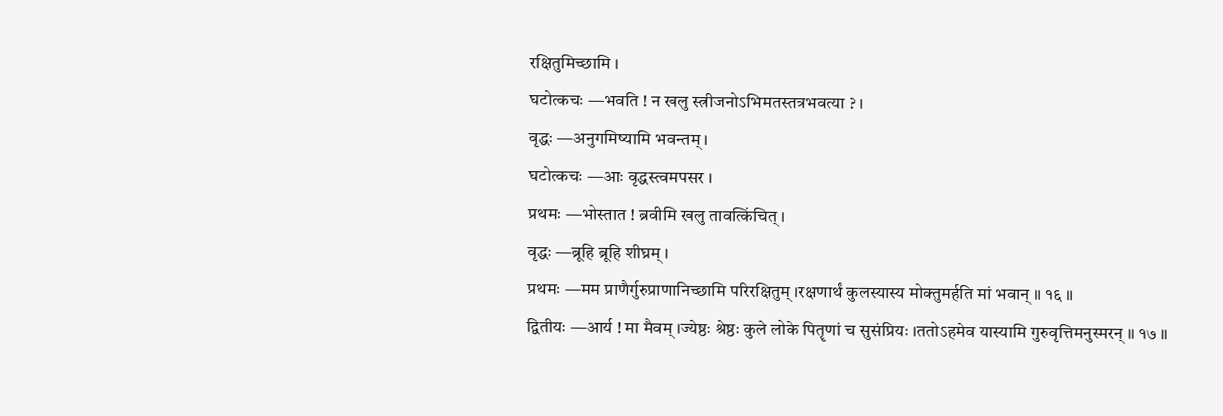रक्षितुमिच्छामि ।
घटोत्कचः —भवति ! न खलु स्त्रीजनोऽभिमतस्तत्रभवत्या ? ।
वृद्धः —अनुगमिष्यामि भवन्तम् ।
घटोत्कचः —आः वृद्धस्त्वमपसर ।
प्रथमः —भोस्तात ! ब्रवीमि खलु तावत्किंचित् ।
वृद्धः —ब्रूहि ब्रूहि शीघ्रम् ।
प्रथमः —मम प्राणैर्गुरुप्राणानिच्छामि परिरक्षितुम् ।रक्षणार्थं कुलस्यास्य मोक्तुमर्हति मां भवान् ॥ १६ ॥
द्वितीयः —आर्य ! मा मैवम् ।ज्येष्ठः श्रेष्ठः कुले लोके पितॄणां च सुसंप्रियः ।ततोऽहमेव यास्यामि गुरुवृत्तिमनुस्मरन् ॥ १७ ॥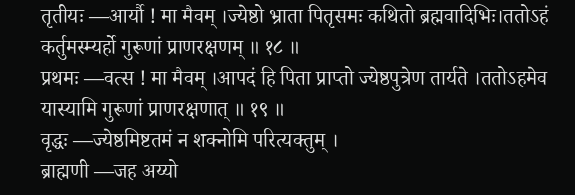तृतीयः —आर्यौ ! मा मैवम् ।ज्येष्ठो भ्राता पितृसमः कथितो ब्रह्मवादिभिः।ततोऽहं कर्तुमस्म्यर्हो गुरूणां प्राणरक्षणम् ॥ १८ ॥
प्रथमः —वत्स ! मा मैवम् ।आपदं हि पिता प्राप्तो ज्येष्ठपुत्रेण तार्यते ।ततोऽहमेव यास्यामि गुरूणां प्राणरक्षणात् ॥ १९ ॥
वृद्धः —ज्येष्ठमिष्टतमं न शक्नोमि परित्यक्तुम् ।
ब्राह्मणी —जह अय्यो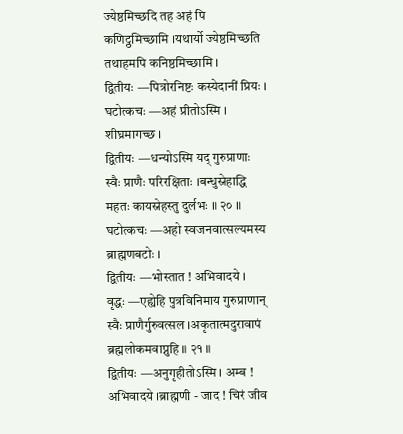ज्येष्ठमिच्छदि तह अहं पि कणिट्ठमिच्छामि ।यथार्यो ज्येष्ठमिच्छति तथाहमपि कनिष्ठमिच्छामि ।
द्वितीयः —पित्रोरनिष्टः कस्येदानीं प्रियः ।
घटोत्कचः —अहं प्रीतोऽस्मि । शीघ्रमागच्छ ।
द्वितीयः —धन्योऽस्मि यद् गुरुप्राणाः स्वैः प्राणैः परिरक्षिताः ।बन्धुस्नेहाद्धि महतः कायस्नेहस्तु दुर्लभः ॥ २० ॥
घटोत्कचः —अहो स्वजनवात्सल्यमस्य ब्राह्मणबटोः ।
द्वितीयः —भोस्तात ! अभिवादये ।
वृद्धः —एह्येहि पुत्रविनिमाय गुरुप्राणान् स्वैः प्राणैर्गुरुवत्सल ।अकृतात्मदुरावापं ब्रह्मलोकमवाप्नुहि ॥ २१ ॥
द्वितीयः —अनुगृहीतोऽस्मि । अम्ब ! अभिवादये ।ब्राह्मणी - जाद ! चिरं जीव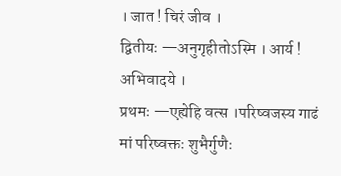। जात ! चिरं जीव ।
द्वितीयः —अनुगृहीतोऽस्मि । आर्य ! अभिवादये ।
प्रथमः —एह्येहि वत्स ।परिष्वजस्य गाढं मां परिष्वक्तः शुभैर्गुणैः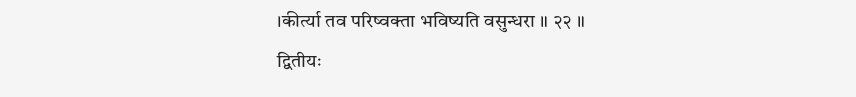।कीर्त्या तव परिष्वक्ता भविष्यति वसुन्धरा ॥ २२ ॥
द्वितीयः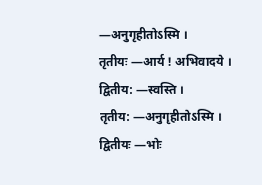—अनुगृहीतोऽस्मि ।
तृतीयः —आर्य ! अभिवादये ।
द्वितीय: —स्वस्ति ।
तृतीय: —अनुगृहीतोऽस्मि ।
द्वितीयः —भोः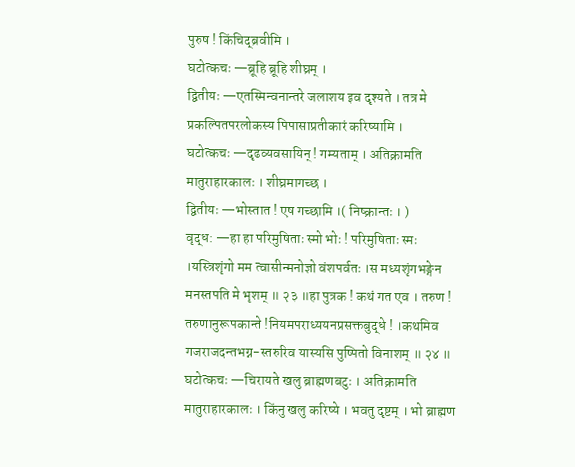पुरुष ! किंचिद्ब्रवीमि ।
घटोत्कचः —ब्रूहि ब्रूहि शीघ्रम् ।
द्वितीयः —एतस्मिन्वनान्तरे जलाशय इव दृश्यते । तत्र मे प्रकल्पितपरलोकस्य पिपासाप्रतीकारं करिष्यामि ।
घटोत्कचः —दृढव्यवसायिन् ! गम्यताम् । अतिक्रामति मातुराहारकालः । शीघ्रमागच्छ ।
द्वितीयः —भोस्तात ! एष गच्छामि ।( निष्क्रान्तः । )
वृद्ध: —हा हा परिमुषिताः स्मो भोः ! परिमुषिताः स्मः ।यस्त्रिशृंगो मम त्वासीन्मनोज्ञो वंशपर्वतः ।स मध्यशृंगभङ्गेन मनस्तपति मे भृशम् ॥ २३ ॥हा पुत्रक ! कथं गत एव । तरुण ! तरुणानुरूपकान्ते !नियमपराध्ययनप्रसक्तबुद्धे ! ।कथमिव गजराजदन्तभग्न-स्तरुरिव यास्यसि पुष्पितो विनाशम् ॥ २४ ॥
घटोत्कचः —चिरायते खलु ब्राह्मणबटुः । अतिक्रामति मातुराहारकालः । किंनु खलु करिष्ये । भवतु दृष्टम् । भो ब्राह्मण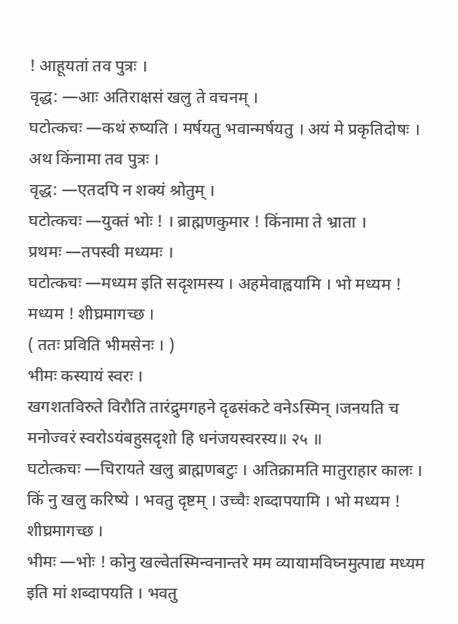! आहूयतां तव पुत्रः ।
वृद्ध: —आः अतिराक्षसं खलु ते वचनम् ।
घटोत्कचः —कथं रुष्यति । मर्षयतु भवान्मर्षयतु । अयं मे प्रकृतिदोषः । अथ किंनामा तव पुत्रः ।
वृद्ध: —एतदपि न शक्यं श्रोतुम् ।
घटोत्कचः —युक्तं भोः ! । ब्राह्मणकुमार ! किंनामा ते भ्राता ।
प्रथमः —तपस्वी मध्यमः ।
घटोत्कचः —मध्यम इति सदृशमस्य । अहमेवाह्वयामि । भो मध्यम ! मध्यम ! शीघ्रमागच्छ ।
( ततः प्रविति भीमसेनः । )
भीमः कस्यायं स्वरः ।
खगशतविरुते विरौति तारंद्रुमगहने दृढसंकटे वनेऽस्मिन् ।जनयति च मनोज्वरं स्वरोऽयंबहुसदृशो हि धनंजयस्वरस्य॥ २५ ॥
घटोत्कचः —चिरायते खलु ब्राह्मणबटुः । अतिक्रामति मातुराहार कालः । किं नु खलु करिष्ये । भवतु दृष्टम् । उच्चैः शब्दापयामि । भो मध्यम ! शीघ्रमागच्छ ।
भीमः —भोः ! कोनु खल्वेतस्मिन्वनान्तरे मम व्यायामविघ्नमुत्पाद्य मध्यम इति मां शब्दापयति । भवतु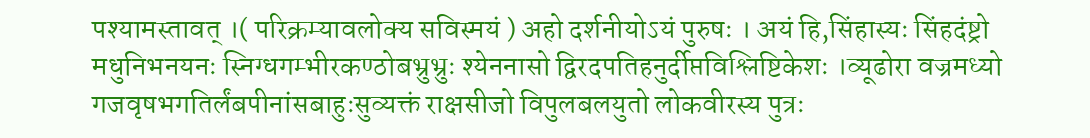पश्यामस्तावत् ।( परिक्रम्यावलोक्य सविस्मयं ) अहो दर्शनीयोऽयं पुरुषः । अयं हि,सिंहास्यः सिंहदंष्ट्रो मधुनिभनयनः स्निग्धगम्भीरकण्ठोबभ्रुभ्रुः श्येननासो द्विरदपतिहनुर्दीप्तविश्लिष्टिकेशः ।व्यूढोरा वज्रमध्यो गजवृषभगतिर्लंबपीनांसबाहुःसुव्यक्तं राक्षसीजो विपुलबलयुतो लोकवीरस्य पुत्रः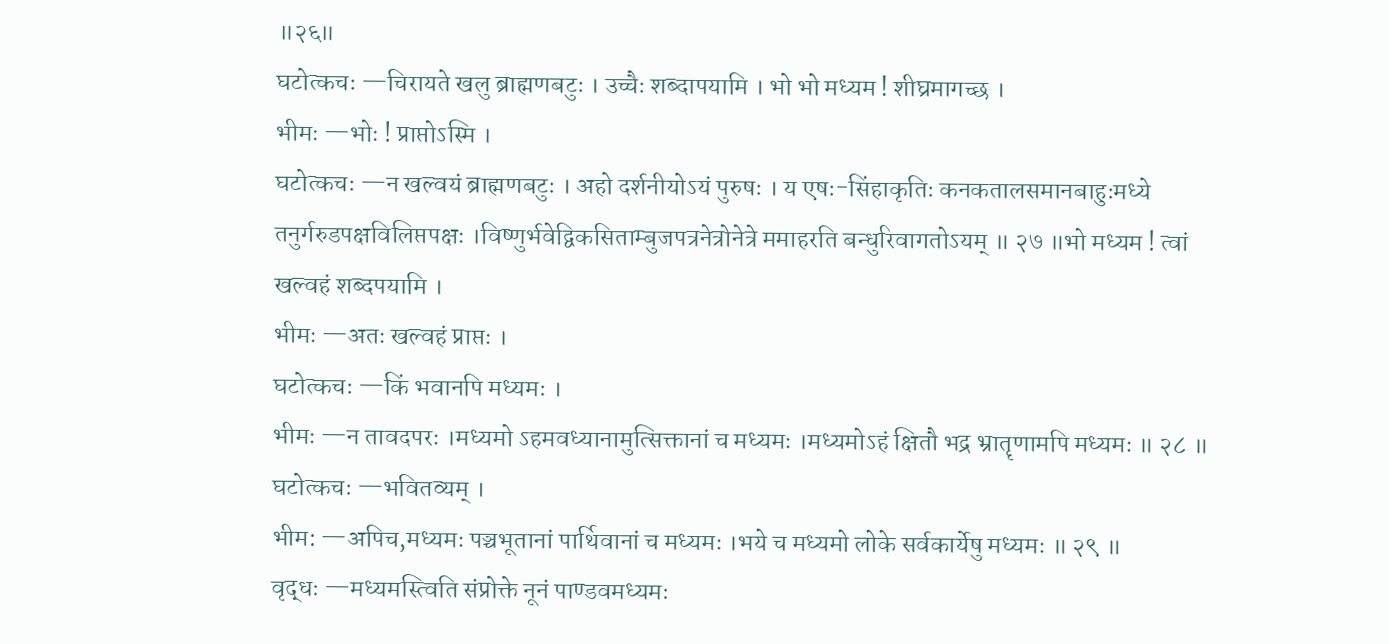॥२६॥
घटोत्कचः —चिरायते खलु ब्राह्मणबटुः । उच्चैः शब्दापयामि । भो भो मध्यम ! शीघ्रमागच्छ ।
भीमः —भोः ! प्राप्तोऽस्मि ।
घटोत्कचः —न खल्वयं ब्राह्मणबटुः । अहो दर्शनीयोऽयं पुरुषः । य एषः-सिंहाकृतिः कनकतालसमानबाहुःमध्ये तनुर्गरुडपक्षविलिप्तपक्षः ।विष्णुर्भवेद्विकसिताम्बुजपत्रनेत्रोनेत्रे ममाहरति बन्धुरिवागतोऽयम् ॥ २७ ॥भो मध्यम ! त्वां खल्वहं शब्दपयामि ।
भीमः —अतः खल्वहं प्राप्तः ।
घटोत्कचः —किं भवानपि मध्यमः ।
भीमः —न तावदपरः ।मध्यमो ऽहमवध्यानामुत्सिक्तानां च मध्यमः ।मध्यमोऽहं क्षितौ भद्र भ्रातॄणामपि मध्यमः ॥ २८ ॥
घटोत्कचः —भवितव्यम् ।
भीम: —अपिच,मध्यमः पञ्चभूतानां पार्थिवानां च मध्यमः ।भये च मध्यमो लोके सर्वकार्येषु मध्यमः ॥ २९ ॥
वृद्धः —मध्यमस्त्विति संप्रोक्ते नूनं पाण्डवमध्यमः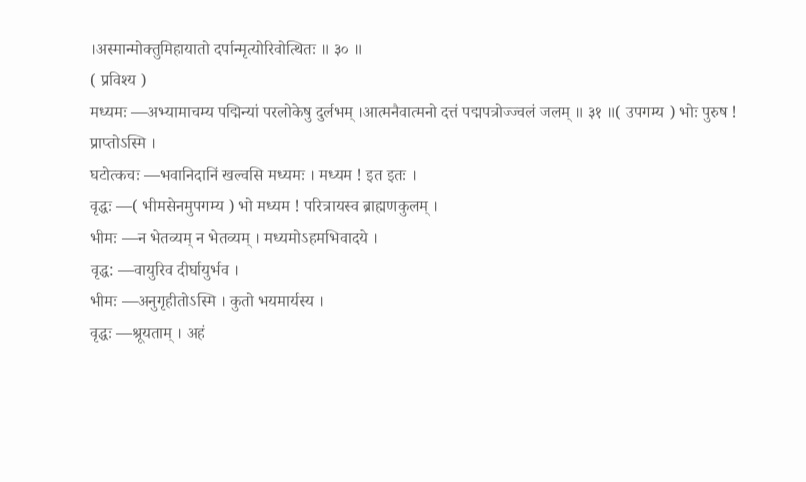।अस्मान्मोक्तुमिहायातो दर्पान्मृत्योरिवोत्थितः ॥ ३० ॥
( प्रविश्य )
मध्यमः —अभ्यामाचम्य पद्मिन्यां परलोकेषु दुर्लभम् ।आत्मनैवात्मनो दत्तं पद्मपत्रोज्ज्वलं जलम् ॥ ३१ ॥( उपगम्य ) भोः पुरुष ! प्राप्तोऽस्मि ।
घटोत्कचः —भवानिदानिं खल्वसि मध्यमः । मध्यम ! इत इतः ।
वृद्धः —( भीमसेनमुपगम्य ) भो मध्यम ! परित्रायस्व ब्राह्मणकुलम् ।
भीमः —न भेतव्यम् न भेतव्यम् । मध्यमोऽहमभिवादये ।
वृद्ध: —वायुरिव दीर्घायुर्भव ।
भीमः —अनुगृहीतोऽस्मि । कुतो भयमार्यस्य ।
वृद्धः —श्रूयताम् । अहं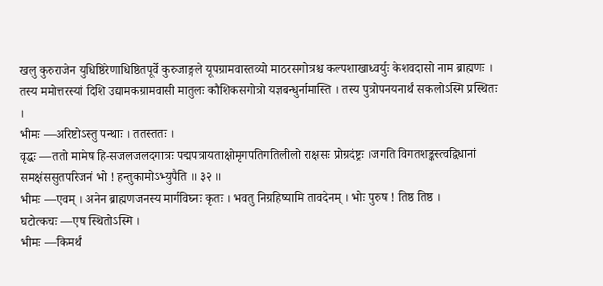खलु कुरुराजेन युधिष्ठिरेणाधिष्ठितपूर्वे कुरुजाङ्गले यूपग्रामवास्तव्यो माठरसगोत्रश्च कल्पशाखाध्वर्युः केशवदासो नाम ब्राह्मणः । तस्य ममोत्तरस्यां दिशि उद्यामकग्रामवासी मातुलः कौशिकसगोत्रो यज्ञबन्धुर्नामास्ति । तस्य पुत्रोपनयनार्थं सकलोऽस्मि प्रस्थितः ।
भीमः —अरिष्टोऽस्तु पन्थाः । ततस्ततः ।
वृद्धः —ततो मामेष हि-सजलजलदगात्रः पद्मपत्रायताक्षोमृगपतिगतिलीलो राक्षसः प्रोग्रदंष्ट्रः ।जगति विगतशङ्कस्त्वद्विधानां समक्षंससुतपरिजनं भो ! हन्तुकामोऽभ्युपैति ॥ ३२ ॥
भीमः —एवम् । अनेन ब्राह्मणजनस्य मार्गविघ्नः कृतः । भवतु निग्रहिष्यामि तावदेनम् । भोः पुरुष ! तिष्ठ तिष्ठ ।
घटोत्कचः —एष स्थितोऽस्मि ।
भीमः —किमर्थं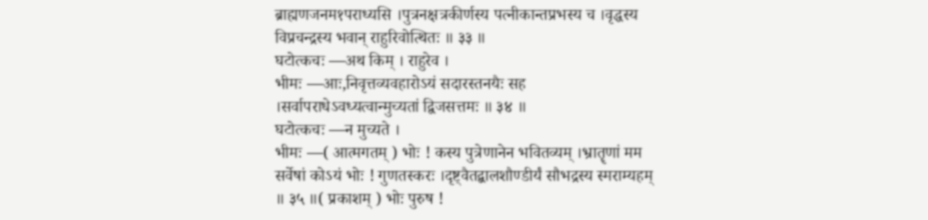ब्राह्मणजनम१पराध्यसि ।पुत्रनक्षत्रकीर्णस्य पत्नीकान्तप्रभस्य च ।वृद्धस्य विप्रचन्द्रस्य भवान् राहुरिवोत्थितः ॥ ३३ ॥
घटोत्कचः —अथ किम् । राहुरेव ।
भीमः —आः,निवृत्तव्यवहारोऽयं सदारस्तनयैः सह ।सर्वापराधेऽवध्यत्वान्मुच्यतां द्विजसत्तमः ॥ ३४ ॥
घटोत्कचः —न मुच्यते ।
भीमः —( आत्मगतम् ) भोः ! कस्य पुत्रेणानेन भवितव्यम् ।भ्रातॄणां मम सर्वेषां कोऽयं भोः ! गुणतस्करः ।दृष्ट्वैतद्बालशौण्डीर्यं सौभद्रस्य स्मराम्यहम् ॥ ३५ ॥( प्रकाशम् ) भोः पुरुष !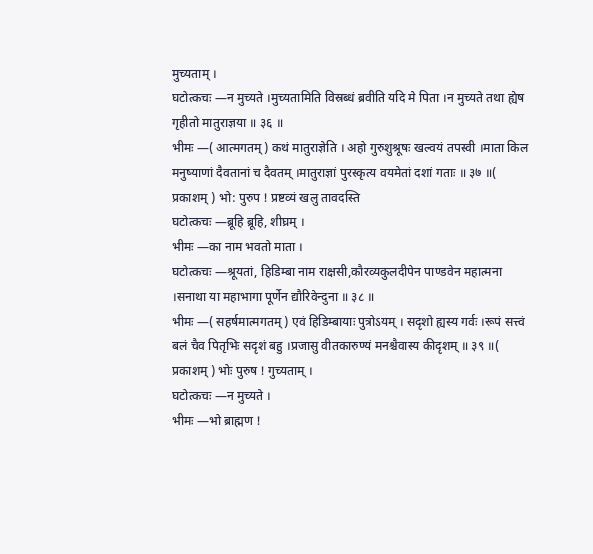मुच्यताम् ।
घटोत्कचः —न मुच्यते ।मुच्यतामिति विस्रब्धं ब्रवीति यदि मे पिता ।न मुच्यते तथा ह्येष गृहीतो मातुराज्ञया ॥ ३६ ॥
भीमः —( आत्मगतम् ) कथं मातुराज्ञेति । अहो गुरुशुश्रूषः खल्वयं तपस्वी ।माता किल मनुष्याणां दैवतानां च दैवतम् ।मातुराज्ञां पुरस्कृत्य वयमेतां दशां गताः ॥ ३७ ॥( प्रकाशम् ) भो: पुरुप ! प्रष्टव्यं खलु तावदस्ति
घटोत्कचः —ब्रूहि ब्रूहि, शीघ्रम् ।
भीमः —का नाम भवतो माता ।
घटोत्कचः —श्रूयतां, हिडिम्बा नाम राक्षसी,कौरव्यकुलदीपेन पाण्डवेन महात्मना ।सनाथा या महाभागा पूर्णेन द्यौरिवेन्दुना ॥ ३८ ॥
भीमः —( सहर्षमात्मगतम् ) एवं हिडिम्बायाः पुत्रोऽयम् । सदृशो ह्यस्य गर्वः ।रूपं सत्त्वं बलं चैव पितृभिः सदृशं बहु ।प्रजासु वीतकारुण्यं मनश्चैवास्य कीदृशम् ॥ ३९ ॥( प्रकाशम् ) भोः पुरुष ! गुच्यताम् ।
घटोत्कचः —न मुच्यते ।
भीमः —भो ब्राह्मण !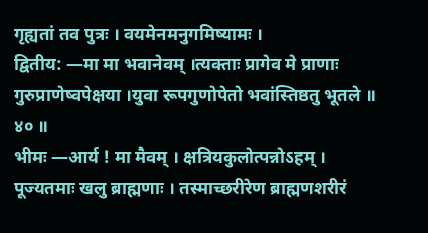गृह्यतां तव पुत्रः । वयमेनमनुगमिष्यामः ।
द्वितीय: —मा मा भवानेवम् ।त्यक्ताः प्रागेव मे प्राणाः गुरुप्राणेष्वपेक्षया ।युवा रूपगुणोपेतो भवांस्तिष्ठतु भूतले ॥ ४० ॥
भीमः —आर्य ! मा मैवम् । क्षत्रियकुलोत्पन्नोऽहम् । पूज्यतमाः खलु ब्राह्मणाः । तस्माच्छरीरेण ब्राह्मणशरीरं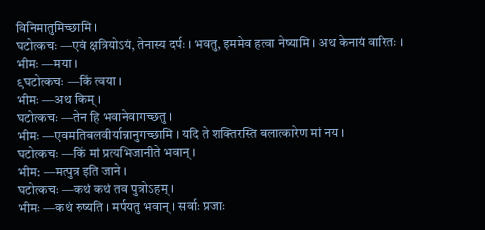विनिमातुमिच्छामि ।
घटोत्कचः —एवं क्षत्रियोऽयं, तेनास्य दर्पः । भवतु, इममेव हत्वा नेष्यामि । अथ केनायं वारितः ।
भीमः —मया ।
९घटोत्कचः —किं त्वया ।
भीमः —अथ किम् ।
घटोत्कचः —तेन हि भवानेवागच्छतु ।
भीमः —एवमतिबलवीर्यान्नानुगच्छामि । यदि ते शक्तिरस्ति बलात्कारेण मां नय ।
घटोत्कचः —किं मां प्रत्यभिजानीते भवान् ।
भीम: —मत्पुत्र इति जाने ।
घटोत्कचः —कथं कथं तव पुत्रोऽहम् ।
भीमः —कथं रुष्यति । मर्पयतु भवान् । सर्वाः प्रजाः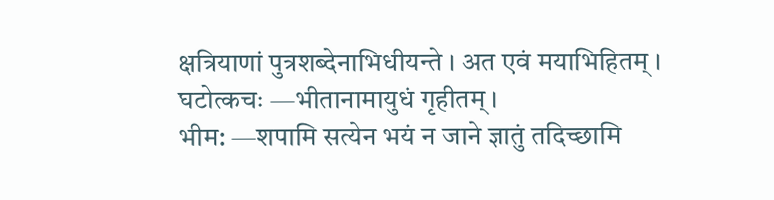क्षत्रियाणां पुत्रशब्देनाभिधीयन्ते । अत एवं मयाभिहितम् ।
घटोत्कचः —भीतानामायुधं गृहीतम् ।
भीम: —शपामि सत्येन भयं न जाने ज्ञातुं तदिच्छामि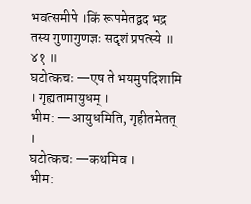भवत्समीपे ।किं रूपमेतद्वद भद्र तस्य गुणागुणज्ञः सदृशं प्रपत्स्ये ॥ ४१ ॥
घटोत्कचः —एष ते भयमुपदिशामि । गृह्यतामायुधम् ।
भीम: —आयुधमिति, गृहीतमेतत् ।
घटोत्कचः —कथमिव ।
भीम: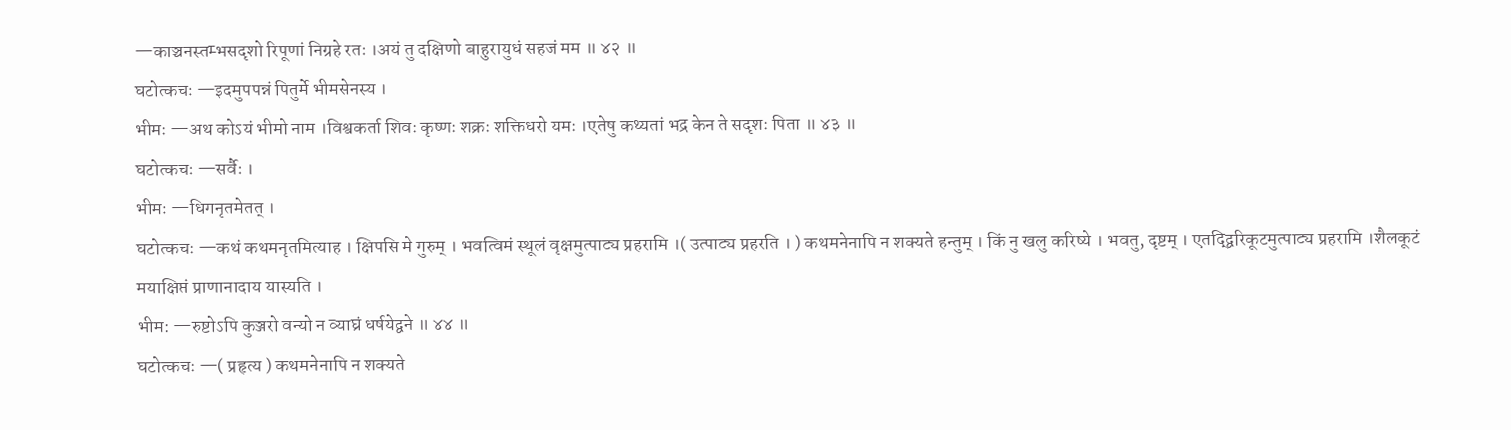—काञ्चनस्तम्भसदृशो रिपूणां निग्रहे रतः ।अयं तु दक्षिणो बाहुरायुधं सहजं मम ॥ ४२ ॥
घटोत्कचः —इदमुपपन्नं पितुर्मे भीमसेनस्य ।
भीमः —अथ कोऽयं भीमो नाम ।विश्वकर्ता शिवः कृष्णः शक्रः शक्तिधरो यमः ।एतेषु कथ्यतां भद्र केन ते सदृशः पिता ॥ ४३ ॥
घटोत्कचः —सर्वैः ।
भीमः —धिगनृतमेतत् ।
घटोत्कचः —कथं कथमनृतमित्याह । क्षिपसि मे गुरुम् । भवत्विमं स्थूलं वृक्षमुत्पाट्य प्रहरामि ।( उत्पाट्य प्रहरति । ) कथमनेनापि न शक्यते हन्तुम् । किं नु खलु करिष्ये । भवतु, दृष्टम् । एतद्द्विरिकूटमुत्पाट्य प्रहरामि ।शैलकूटं मयाक्षिप्तं प्राणानादाय यास्यति ।
भीम: —रुष्टोऽपि कुञ्जरो वन्यो न व्याघ्रं धर्षयेद्वने ॥ ४४ ॥
घटोत्कचः —( प्रहृत्य ) कथमनेनापि न शक्यते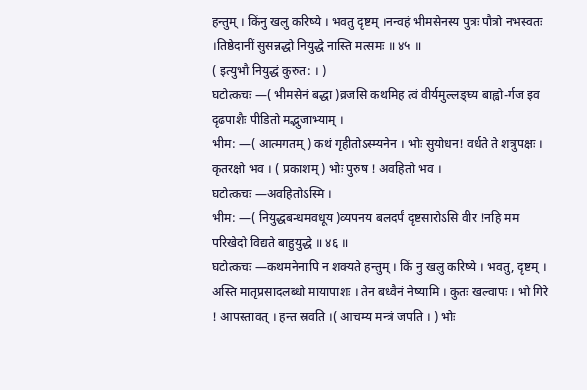हन्तुम् । किंनु खलु करिष्ये । भवतु दृष्टम् ।नन्वहं भीमसेनस्य पुत्रः पौत्रो नभस्वतः ।तिष्ठेदानीं सुसन्नद्धो नियुद्धे नास्ति मत्समः ॥ ४५ ॥
( इत्युभौ नियुद्धं कुरुत: । )
घटोत्कचः —( भीमसेनं बद्धा )व्रजसि कथमिह त्वं वीर्यमुल्लङ्घ्य बाह्वो-र्गज इव दृढपाशैः पीडितो मद्भुजाभ्याम् ।
भीम: —( आत्मगतम् ) कथं गृहीतोऽस्म्यनेन । भोः सुयोधन! वर्धते ते शत्रुपक्षः । कृतरक्षो भव । ( प्रकाशम् ) भोः पुरुष ! अवहितो भव ।
घटोत्कचः —अवहितोऽस्मि ।
भीम: —( नियुद्धबन्धमवधूय )व्यपनय बलदर्पं दृष्टसारोऽसि वीर !नहि मम परिखेदो विद्यते बाहुयुद्धे ॥ ४६ ॥
घटोत्कचः —कथमनेनापि न शक्यते हन्तुम् । किं नु खलु करिष्ये । भवतु, दृष्टम् । अस्ति मातृप्रसादलब्धो मायापाशः । तेन बध्वैनं नेष्यामि । कुतः खल्वापः । भो गिरे ! आपस्तावत् । हन्त स्रवति ।( आचम्य मन्त्रं जपति । ) भोः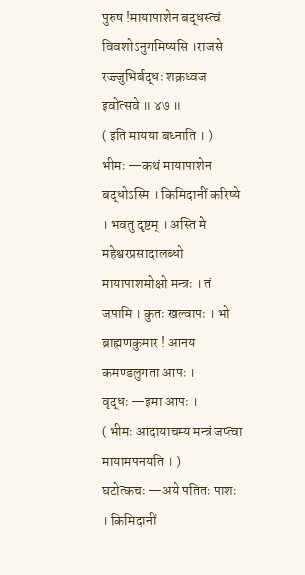पुरुष !मायापाशेन बद्धस्त्वं विवशोऽनुगमिष्यसि ।राजसे रज्ज्जुभिर्बद्धः शक्रध्वज इवोत्सवे ॥ ४७ ॥
( इति मायया बध्नाति । )
भीमः —कथं मायापाशेन बद्धोऽस्मि । किमिदानीं करिष्ये । भवतु दृष्टम् । अस्ति मे महेश्वरप्रसादालब्धो मायापाशमोक्षो मन्त्रः । तं जपामि । कुतः खल्वापः । भो ब्राह्मणकुमार ! आनय कमण्डलुगता आपः ।
वृद्धः —इमा आपः ।
( भीमः आदायाचम्य मन्त्रं जप्त्वा मायामपनयति । )
घटोत्कचः —अये पतितः पाशः । किमिदानीं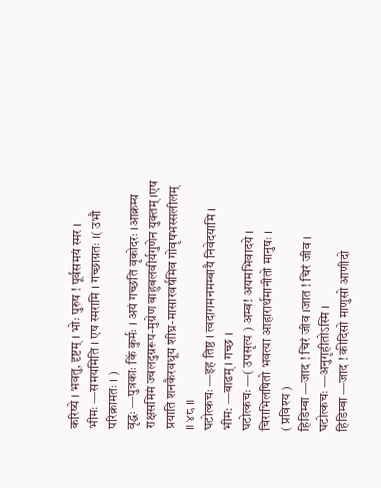करिष्ये । भवतु, दृष्टम् । भोः पुरुष ! पूर्वसमयं स्मर ।
भीमः —समयमिति । एष स्मरामि । गच्छाग्रतः ।( उभौ परिक्रामतः । )
वृद्धः —पुत्रकाः किं कुर्मः । अयं गच्छति वृकोदरः ।आक्रम्य राक्षसमिमं ज्वलदुग्ररूप-मुग्रेण बाहुबलवीर्यगुणेन युक्तम् ।एष प्रयाति शनकैरवधूय शीघ्र-मासारवर्षमिव गोवृषभस्सलीलम् ॥ ४८ ॥
घटोत्कचः —इह तिष्ठ । त्वदागमनमम्बायै निवेदयामि ।
भीम: —बाढम् । गच्छ ।
घटोत्कचः —( उपसृत्य ) अम्ब! अयमभिवादये । चिराभिलषितो भवत्या आहारार्थमानीतो मानुषः ।
( प्रविश्य )
हिडिम्बा —जाद ! चिरं जीव ।जात ! चिरं जीव ।
घटोत्कचः —अनुगृहीतोऽस्मि ।
हिडिम्बा —जाद ! कीदिसो माणुसो आणीदो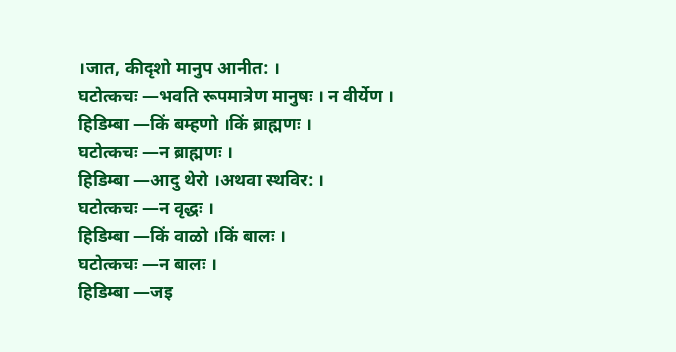।जात, कीदृशो मानुप आनीत: ।
घटोत्कचः —भवति रूपमात्रेण मानुषः । न वीर्येण ।
हिडिम्बा —किं बम्हणो ।किं ब्राह्मणः ।
घटोत्कचः —न ब्राह्मणः ।
हिडिम्बा —आदु थेरो ।अथवा स्थविर: ।
घटोत्कचः —न वृद्धः ।
हिडिम्बा —किं वाळो ।किं बालः ।
घटोत्कचः —न बालः ।
हिडिम्बा —जइ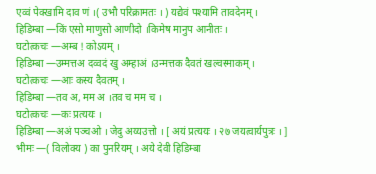एव्वं पेक्खामि दाव णं ।( उभौ परिक्रामतः । ) यद्येवं पश्यामि तावदेनम् ।
हिडिम्बा —किं एसो माणुसो आणीदो ।किमेष मानुप आनीतः ।
घटोत्कचः —अम्ब ! कोऽयम् ।
हिडिम्बा —उम्मत्तअ दव्वदं खु अम्हाअं ।उन्मत्तक दैवतं खल्वस्माकम् ।
घटोत्कचः —आः कस्य दैवतम् ।
हिडिम्बा —तव अ, मम अ ।तव च मम च ।
घटोत्कचः —कः प्रत्ययः ।
हिडिम्बा —अअं पञ्चओ । जेदु अय्यउत्तो । [ अयं प्रत्ययः । २७ जयत्वार्यपुत्रः । ]
भीमः —( विलोक्य ) का पुनरियम् । अये देवी हिडिम्बा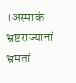।अस्माकं भ्रष्टराज्यानां भ्रमतां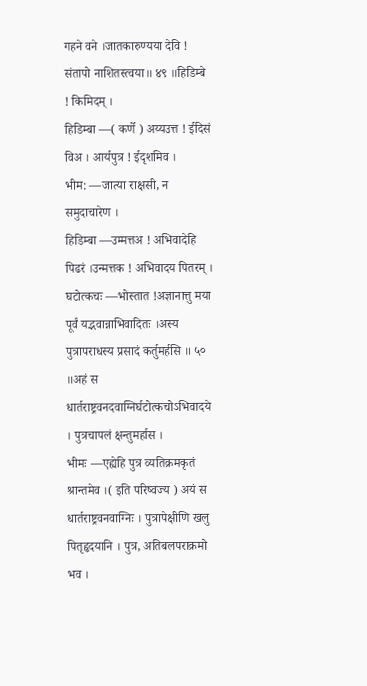गहने वने ।जातकारुण्यया देवि ! संतापो नाशितस्त्वया॥ ४९ ॥हिडिम्बे ! किमिदम् ।
हिडिम्बा —( कर्णे ) अय्यउत्त ! ईदिसं विअ । आर्यपुत्र ! ईदृशमिव ।
भीम: —जात्या राक्षसी, न समुदाचारेण ।
हिडिम्बा —उम्मत्तअ ! अभिवादेहि पिढरं ।उन्मत्तक ! अभिवादय पितरम् ।
घटोत्कचः —भोस्तात !अज्ञानात्तु मया पूर्वं यद्भवान्नाभिवादितः ।अस्य पुत्रापराधस्य प्रसादं कर्तुमर्हसि ॥ ५० ॥अहं स धार्तराष्ट्रवनदवाग्निर्घटोत्कचोऽभिवादये । पुत्रचापलं क्षन्तुमर्हास ।
भीमः —एह्येहि पुत्र व्यतिक्रमकृतं श्रान्तमेव ।( इति परिष्वज्य ) अयं स धार्तराष्ट्रवनवाग्निः । पुत्रापेक्षीणि खलु पितृहृदयानि । पुत्र, अतिबलपराक्रमो भव ।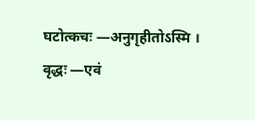घटोत्कचः —अनुगृहीतोऽस्मि ।
वृद्धः —एवं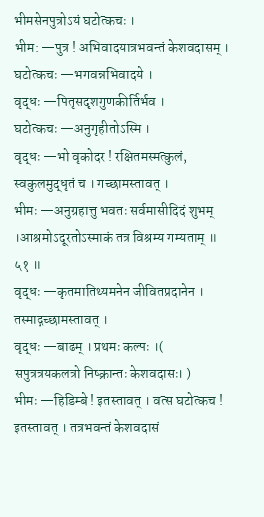भीमसेनपुत्रोऽयं घटोत्कचः ।
भीम: —पुत्र ! अभिवादयात्रभवन्तं केशवदासम् ।
घटोत्कचः —भगवन्नभिवादये ।
वृद्धः —पितृसदृशगुणकीर्तिर्भव ।
घटोत्कचः —अनुगृहीतोऽस्मि ।
वृद्धः —भो वृकोदर ! रक्षितमस्मत्कुलं, स्वकुलमुद्धृतं च । गच्छामस्तावत् ।
भीमः —अनुग्रहात्तु भवतः सर्वमासीदिदं शुभम् ।आश्रमोऽदूरतोऽस्माकं तत्र विश्रम्य गम्यताम् ॥ ५१ ॥
वृद्धः —कृतमातिथ्यमनेन जीवितप्रदानेन । तस्माद्गच्छामस्तावत् ।
वृद्धः —बाढम् । प्रथमः कल्पः ।( सपुत्रत्रयकलत्रो निष्क्रान्तः केशवदासः। )
भीमः —हिडिम्बे ! इतस्तावत् । वत्स घटोत्कच ! इतस्तावत् । तत्रभवन्तं केशवदासं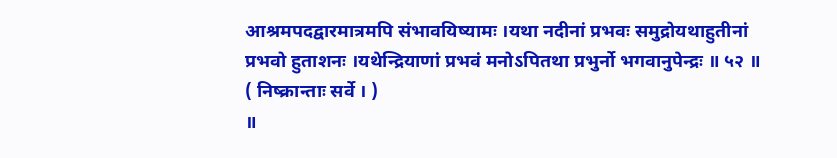आश्रमपदद्वारमात्रमपि संभावयिष्यामः ।यथा नदीनां प्रभवः समुद्रोयथाहुतीनां प्रभवो हुताशनः ।यथेन्द्रियाणां प्रभवं मनोऽपितथा प्रभुर्नो भगवानुपेन्द्रः ॥ ५२ ॥
( निष्क्रान्ताः सर्वे । )
॥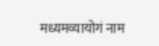मध्यमव्यायोगं नाम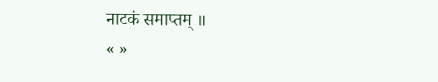नाटकं समाप्तम् ॥
« »